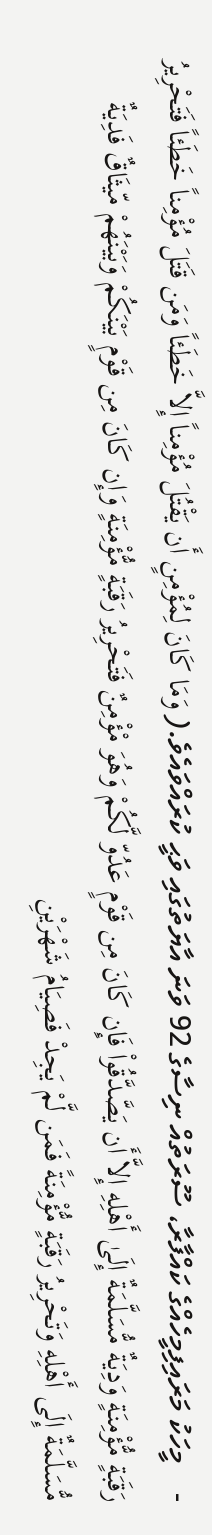-    މީހަކު މަރައިފިމީހެއްގެ ކައްފާރާ، ސޫރަތުއް ނިސާގެ 92 ވަނަ އާޔަތުގައި ވަޙީ ކުރައްވައެވެ.( وَمَا كَانَ لِمُؤْمِنٍ أَن يَقْتُلَ مُؤْمِناً إِلاَّ خَطَئاً وَمَن قَتَلَ مُؤْمِناً خَطَئاً فَتَحْرِيرُ رَقَبَةٍ مُّؤْمِنَةٍ وَدِيَةٌ مُّسَلَّمَةٌ إِلَىٰ أَهْلِهِ إِلاَّ أَن يَصَّدَّقُواْ فَإِن كَانَ مِن قَوْمٍ عَدُوّ لَّكُمْ وَهُوَ مْؤْمِنٌ فَتَحْرِيرُ رَقَبَةٍ مُّؤْمِنَةٍ وَإِن كَانَ مِن قَوْمٍ بَيْنَكُمْ وَبَيْنَهُمْ مّيثَاقٌ فَدِيَةٌ مُّسَلَّمَةٌ إِلَى أَهْلِهِ وَتَحْرِيرُ رَقَبَةٍ مُّؤْمِنَةً فَمَن لَّمْ يَجِدْ فَصِيَامُ شَهْرَيْنِ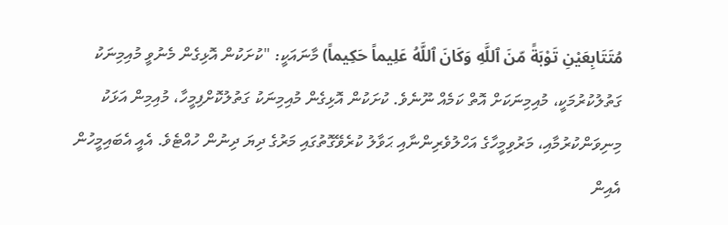مُتَتَابِعَيْنِ تَوْبَةً مّنَ ٱللَّهِ وَكَانَ ٱللَّهُ عَلِيماً حَكِيماً) މާނައަކީ: "ކުށަކުން އޮޅިގެން މެނުވީ މުއިމިނަކު ގަތުލުކުރުމަކީ، މުއިމިނަކަށް އޮތް ކަމެއް ނޫނެވެ. ކުށަކުން އޮޅިގެން މުއިމިނަކު ގަތުލުކޮށްފިމީހާ، މުއިމިން އަޅަކު މިނިވަންކުރުމާއި، މަރުވިމީހާގެ އަހްލުވެރިންނާއި ޙަވާލު ކުރެވޭގޮތުގައި މަރުގެ ދިޔަ ދިނުން ހުއްޓެވެ. އެއީ އެބައިމީހުން އެއިން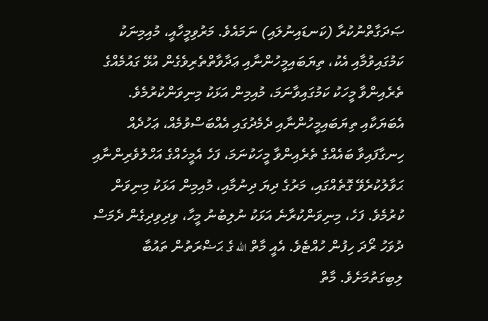ޞަދަގާތްނުކުރާ (ކަނޑައިނުލައި) ނަމައެވެ. މަރުވިމީހާއީ، މުއިމިނަކު ކަމުގައިވުމާއި އެކު، ތިޔަބައިމީހުންނާއި ޢަދާވާތްތެރިވެގެން އުޅޭ ގައުމެއްގެ ތެރެއިންވާ މީހަކު ކަމުގައިވާނަމަ، މުއިމިން އަޅަކު މިނިވަންކުރުމެވެ. އެބަޔަކާއި ތިޔަބައިމީހުންނާއި ދެމެދުގައި އެއްބަސްވުމެއް، ޢަހުދެއް ހިނގާފައިވާ ބައެއްގެ ތެރެއިންވާ މީހަކުނަމަ، ފަހެ އެމީހެއްގެ އަހްލުވެރިންނާއި ޙަވާލުކުރެވޭ ގޮތެއްގައި، މަރުގެ ދިޔަ ދިނުމާއި، މުއިމިން އަޅަކު މިނިވަން ކުރުމެވެ. ފަހެ، މިނިވަންކުރާނެ އަޅަކު ނުލިބުނު މީހާ، ވިދިވިދިގެން ދެމަސް ދުވަހު ރޯދަ ހިފުން ހުއްޓެވެ. އެއީ މާތް الله ގެ ޙަޟްރަތުން ތައުބާ ލިބިގަތުމަށެވެ. މާތް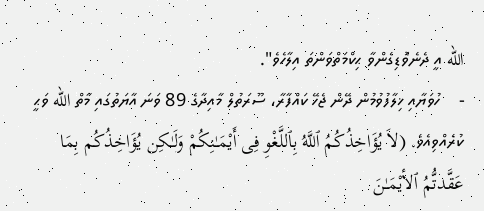الله އީ ދެނެވޮޑިގެންވާ ޙިކްމަތްވަންތަ އިލާހެވެ".
-    ހުވަޔާއި ޚިލާފުވުމުން ދޭން ޖެހޭ ކައްފާރާ، ސޫރަތުލް މާއިދާގެ 89 ވަނަ އާޔަތުގައި މާތް الله ވަޙީ ކުރެއްވިއެވެ. (لاَ يُؤَاخِذُكُمُ ٱللَّهُ بِٱللَّغْوِ فِى أَيْمَـٰنِكُمْ وَلَـٰكِن يُؤَاخِذُكُم بِمَا عَقَّدتُّمُ ٱلأيْمَـٰنَ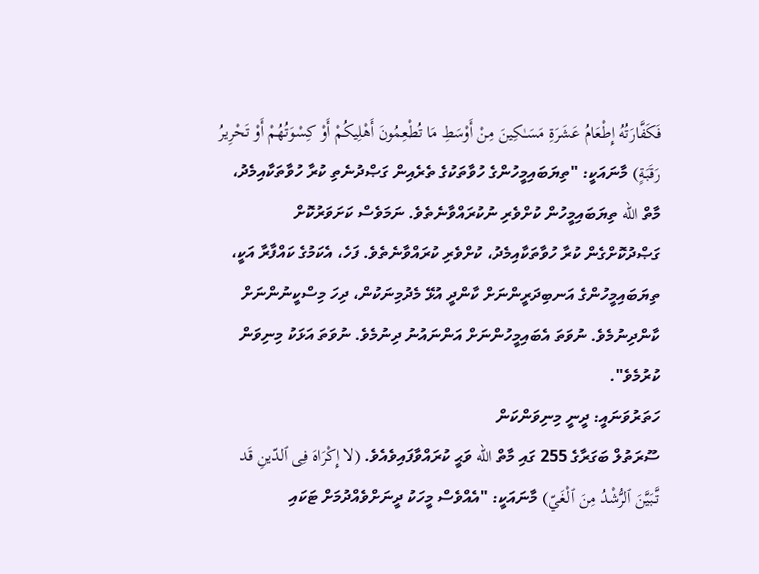فَكَفَّارَتُهُ إِطْعَامُ عَشَرَةِ مَسَـٰكِينَ مِنْ أَوْسَطِ مَا تُطْعِمُونَ أَهْلِيكُمْ أَوْ كِسْوَتُهُمْ أَوْ تَحْرِيرُ رَقَبَةٍ) މާނައަކީ: "ތިޔަބައިމީހުންގެ ހުވާތަކުގެ ތެރެއިން ގަޞްދުނެތި ކުރާ ހުވާތަކާއިމެދު، މާތް الله ތިޔަބައިމީހުން ކުށްވެރި ނުކުރައްވާނެތެވެ. ނަމަވެސް ކަށަވަރުކޮށް ގަޞްދުކޮށްގެން ކުރާ ހުވާތަކާއިމެދު، ކުށްވެރި ކުރައްވާނެތެވެ. ފަހެ، އެކަމުގެ ކައްފާރާ އަކީ، ތިޔަބައިމީހުންގެ އަނބިދަރީންނަށް ކާންދީ އުޅޭ މެދުމިނަކުން، ދިހަ މިސްކީނުންނަށް ކާންދިނުމެވެ. ނުވަތަ އެބައިމީހުންނަށް އަންނައުނު ދިނުމެވެ. ނުވަތަ އަޅަކު މިނިވަން ކުރުމެވެ".
ހަތަރުވަނައީ: ދީނީ މިނިވަންކަން
ސޫރަތުލް ބަގަރާގެ 255 ގައި މާތް الله ވަޙީ ކުރައްވާފައިވެއެވެ. (لا إِكْرَاهَ فِى ٱلدّينِ قَد تَّبَيَّنَ ٱلرُّشْدُ مِنَ ٱلْغَيّ) މާނައަކީ: "އެއްވެސް މީހަކު ދީނަށްވެއްދުމަށް ޓަކައި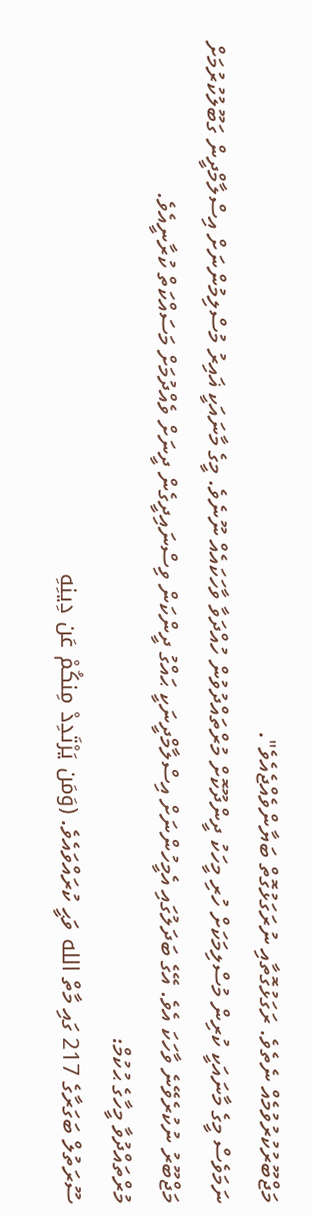މަޖްބޫރުކުރުވުމެއް ނެތެވެ. ރަގަޅުގޮތާއި ނުރަގަޅުގޮތް ބަޔާންވެއްޖެއެވެ".
ނަމަވެސް މީގެ މާނައަކީ ކުރިން މުސްލިމަކަށް ހުރި މީހަކު ދީންދޫކޮށް މުރްތައްދުވުން ހުއްދަވާ ވާހަކައެއް ނޫނެވެ. މީގެ މާނައަކީ ޣައިރު މުސްލިމުންނަށް އިސްލާމްދީން ގަބޫލުކުރުމަށް މަޖްބޫރު ނުކުރެވޭނެ ވާހަކަ އެވެ. އޭގެ ބަދަލުގައި އެމީހުންނަށް އިސްލާމްދީނަކީ ޙައްގު ދީންކަން ވިސްނައިދީގެން ދީނަށް ވެއްދުމަށް މަސައްކަތް ކުރާނީއެވެ.
މުރްތައްދުވާ މީހާގެ ޙުކުމް:
ސޫރަތުލް ބަގަރާގެ 217 ގައި މާތް الله ވަޙީ ކުރައްވައެވެ. (وَمَن يَرْتَدِدْ مِنكُمْ عَن دِينِهِ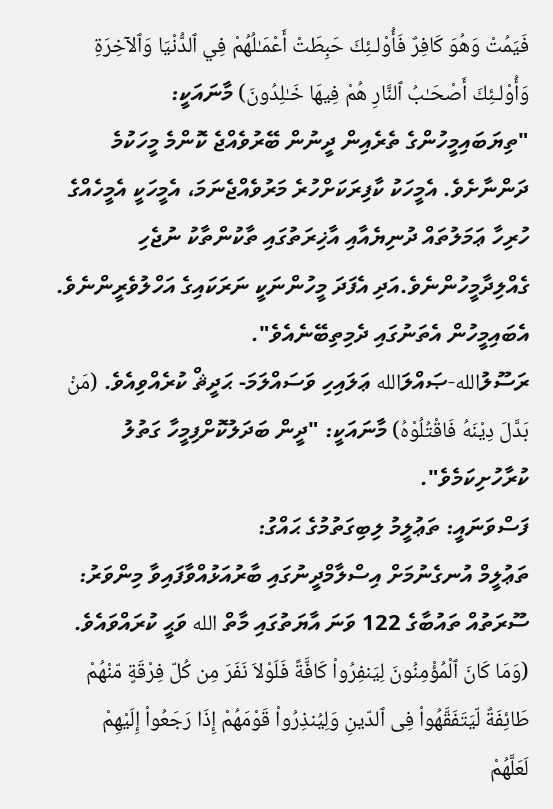فَيَمُتْ وَهُوَ كَافِرٌ فَأُوْلـئِكَ حَبِطَتْ أَعْمَـٰلُهُمْ فِي ٱلدُّنْيَا وَٱلآخِرَةِ وَأُوْلـئِكَ أَصْحَـٰبُ ٱلنَّارِ هُمْ فِيهَا خَـٰلِدُونَ) މާނައަކީ: "ތިޔަބައިމީހުންގެ ތެރެއިން ދީނުން ބޭރުވެއްޖެ ކޮންމެ މީހަކުމެ ދަންނާށެވެ. އެމީހަކު ކާފިރަކަށްހުރެ މަރުވެއްޖެނަމަ، އެމީހަކީ އެމީހެއްގެ ހުރިހާ ޢަމަލުތައް ދުނިޔެއާއި އާޚިރަތުގައި ތާކުންތާކު ނުޖެހި ގެއްލިދާމީހުންނެވެ.އަދި އެފަދަ މީހުންނަކީ ނަރަކައިގެ އަހްލުވެރީންނެވެ. އެބައިމީހުން އެތަނުގައި ދެމިތިބޭނެއެވެ".
ރަސޫލުالله-ޞައްލަالله ޢަލައިހި ވަސައްލަމަ- ޙަދީޘް ކުރެއްވިއެވެ. (مَنْ بَدَّلَ دِيْنَهُ فَاقْتُلُوْهُ) މާނައަކީ: "ދީން ބަދަލުކޮށްފިމީހާ ގަތުލު ކުރާހުށިކަމެވެ".
ފަސްވަނައީ: ތަޢުލީމު ލިބިގަތުމުގެ ޙައްގު:
ތަޢުލީމް އުނގެނުމަށް އިސްލާމްދީނުގައި ބާރުއަޅުއްވާފައިވާ މިންވަރު:
ސޫރަތުއް ތައުބާގެ 122 ވަނަ އާޔަތުގައި މާތް الله ވަޙީ ކުރައްވައެވެ. (وَمَا كَانَ ٱلْمُؤْمِنُونَ لِيَنفِرُواْ كَافَّةً فَلَوْلاَ نَفَرَ مِن كُلّ فِرْقَةٍ مّنْهُمْ طَائِفَةٌ لّيَتَفَقَّهُواْ فِى ٱلدّينِ وَلِيُنذِرُواْ قَوْمَهُمْ إِذَا رَجَعُواْ إِلَيْهِمْ لَعَلَّهُمْ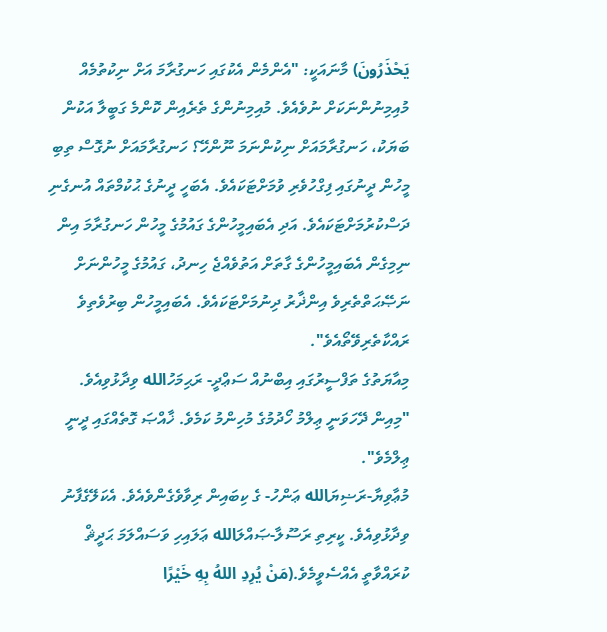يَحْذَرُونَ) މާނައަކީ: "އެންމެން އެކުގައި ހަނގުރާމަ އަށް ނިކުތުމެއް މުއިމިނުންނަކަށް ނުވެއެވެ. މުއިމިނުންގެ ތެރެއިން ކޮންމެ ގަބީލާ އަކުން ބަޔަކު، ހަނގުރާމައަށް ނިކުންނަމަ ނޫންހޭ؟ ހަނގުރާމައަށް ނުގޮސް ތިބި މީހުން ދީނުގައި ފިގްހުވެރި ވުމަށްޓަކައެވެ. އެބަހީ ދީނުގެ ޙުކުމްތައް އުނގެނި ދަސްކުރުމަށްޓަކައެވެ. އަދި އެބައިމީހުންގެ ގައުމުގެ މީހުން ހަނގުރާމަ އިން ނިމިގެން އެބައިމީހުންގެ ގާތަށް އަތުވެއްޖެ ހިނދު، ގައުމުގެ މީހުންނަށް ނަޞޭޙަތްތެރިވެ އިންޛާރު ދިނުމަށްޓަކައެވެ. އެބައިމީހުން ބިރުވެތިވެ ރައްކާތެރިވޭތޯއެވެ".
މިއާޔަތުގެ ތަފްސީރުގައި އިބްނުއް ސަޢްދީ- ރަޙިމަހުالله ވިދާޅުވިއެވެ. "މިއިން ދޭހަވަނީ ޢިލްމު ހޯދުމުގެ މުހިންމު ކަމެވެ. ޚާއްޞަ ގޮތެއްގައި ދީނީ ޢިލްމެވެ".
މުޢާވިޔާ-ރަޟިޔަالله ޢަންހު- ގެ ކިބައިން ރިވާވެގެންވެއެވެ. އެކަލޭގެފާނު ވިދާޅުވިއެވެ. ކީރިތި ރަސޫލާ-ޞައްލަالله ޢަލައިހި ވަސައްލަމަ ޙަދީޘް ކުރައްވާތީ އެއްސެވީމެވެ.(مَنْ يُرِدِ اللهُ بِهِ خَيْرًا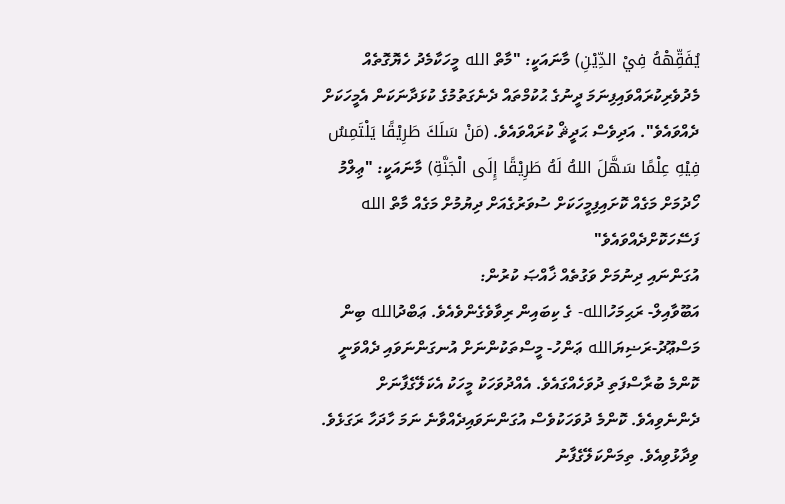يُفَقِّهْهُ فِيْ الدِّيْنِ) މާނައަކީ: "މާތް الله މީހަކާމެދު ހެޔޮގޮތެއް މެދުވެރިކުރައްވައިފިނަމަ ދީނުގެ ޙުކުމްތައް ދެނެގަތުމުގެ ކުޅަދާނަކަން އެމީހަކަށް ދެއްވައެވެ". އަދިވެސް ޙަދީޘް ކުރައްވައެވެ. (مَنْ سَلَكَ طَرِيْقًا يَلْتَمِسُ فِيْهِ عِلْمًا سَهَّلَ اللهُ لَهُ طَرِيْقًا إِلَى الْجَنَّةِ) މާނައަކީ: "ޢިލްމު ހޯދުމަށް މަގެއް ކޮށައިފިމީހަކަށް ސުވަރުގެއަށް ދިޔުމުށް މަގެއް މާތް الله ފަސޭހަކޮށްދެއްވައެވެ"
އުގަންނައި ދިނުމަށް ވަގުތެއް ޚާއްޞަ ކުރުން:
އަބޫވާއިލް- ރަޙިމަހުالله- ގެ ކިބައިން ރިވާވެގެންވެއެވެ. ޢަބްދުالله ބިން މަސްޢޫދު-ރަޟިޔަالله ޢަންހު- މީސްތަކުންނަށް އުނގަންނަވައި ދެއްވަނީ ކޮންމެ ބުރާސްފަތި ދުވަހެއްގައެވެ. އެއްދުވަހަކު މީހަކު އެކަލޭގެފާނަށް ދެންނެވިއެވެ. ކޮންމެ ދުވަހަކުވެސް އުގަންނަވައިދެއްވާނެ ނަމަ ހާދަހާ ރަގަޅެވެ. ވިދާޅުވިއެވެ. ތިމަންކަލޭގެފާނު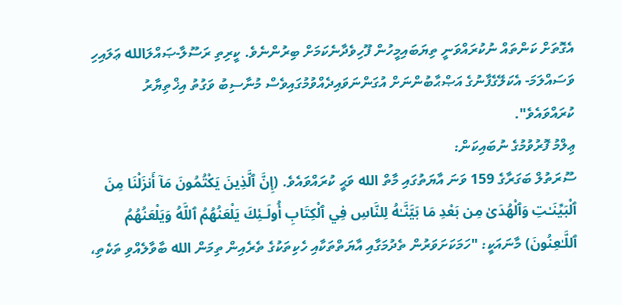އެގޮތަށް ކަންތައް ނުކުރައްވަނީ ތިޔަބައިމީހުން ފޫހިވެދާނެކަމަށް ބިރުންނެވެ. ކީރިތި ރަސޫލާ-ޞައްލަالله ޢަލައިހި ވަސައްލަމަ- އެކަލޭގެފާނުގެ އަޞްޙާބުންނަށް އުގަންނަވައިދެއްވުމުގައިވެސް މުނާސިބު ވަގުތު އިޚްތިޔާރު ކުރައްވައެވެ".
ޢިލްމު ފޮރުވުމުގެ ނުބައިކަން:
ސޫރަތުލް ބަގަރާގެ 159 ވަނަ އާޔަތުގައި މާތް الله ވަޙީ ކުރައްވައެވެ. (إِنَّ ٱلَّذِينَ يَكْتُمُونَ مَآ أَنزَلْنَا مِنَ ٱلْبَيِّنَـٰتِ وَٱلْهُدَىٰ مِن بَعْدِ مَا بَيَّنَّـٰهُ لِلنَّاسِ فِي ٱلْكِتَابِ أُولَـئِكَ يَلْعَنُهُمُ ٱللَّهُ وَيَلْعَنُهُمُ ٱللَّـٰعِنُونَ) މާނައަކީ: "ހަމަކަށަވަރުން ތެދުމަގާއި އާޔަތްތަކާއި ހެކިތަކުގެ ތެރެއިން ތިމަން الله ބާވާލެއްވި ތަކެތި،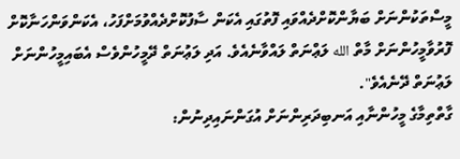މީސްތަކުންނަށް ބަޔާންކޮށްދެއްވައި ފޮތުގައި އެކަން ސާފުކޮށްދެއްވުމަށްފަހު، އެކަންވަންހަނާކޮށް ފޮރުވާމީހުންނަށް މާތް الله ލަޢްނަތް ލައްވާނެއެވެ. އަދި ލަޢުނަތް ދޭމީހުންވެސް އެބައިމީހުންނަށް ލަޢުނަތް ދޭނެއެވެ".
ގާތްތިމާގެ މީހުންނާއި އަނބިދަރިންނަށް އުގަންނައިދިނުން: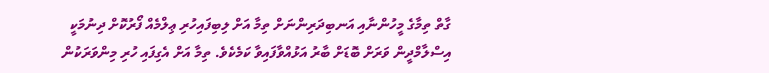ގާތް ތިމާގެ މީހުންނާއި އަނބިދަރިންނަށް ތިމާ އަށް ލިބިފައިހުރި ޢިލްމެއް ފޯރުކޮށް ދިނުމަކީ އިސްލާމްދީން ވަރަށް ބޮޑަށް ބާރު އަޅުއްވާފައިވާ ކަމެކެވެ. ތިމާ އަށް އެގިފައި ހުރި މިންވަރަކުން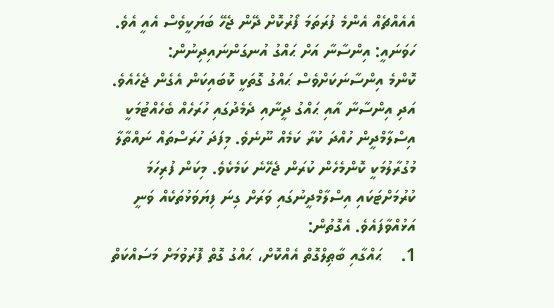އެއެއްޗެއް އެންމެ ފުރަތަމަ ފޯރުކޮށް ދޭން ޖެހޭ ބަޔަކީވެސް އެއީ އެވެ.
ހަވަނައީ: އިންސާނާ އަށް ޙައްގު އުނގަންނައިދިނުން:
ކޮންމެ އިންސާނަކަށްވެސް ޙައްގު ގޮތަކީ ކޮބައިކަން އެގެން ޖެހެއެވެ. އަދި އިންސާނާ އާއި ޙައްގު ދީނާއި ދެމެދުގައި ހުރަހެއް ބެހެއްޓުމަކީ އިސްލާމްދީން ހުއްދަ ކުރާ ކަމެއް ނޫނެވެ. މިފަދަ ހުރަސްތައް ނައްތާލާ މުގުރާލުމަކީ ކޮންމެހެން ކުރަން ޖެހޭނެ ކަމެކެވެ. މިކަން ފުރިހަމަ ކުރުމަށްޓަކައި އިސްލާމްދީނުގައި ވަރަށް ގިނަ ފިޔަވަޅުތަކެއް ވަނީ އަޅުއްވާފައެވެ. އެގޮތުން:
1.    ޙައްގާއި ބާޠިލްގޮތް އެއްކޮށް، ޙައްގު ގޮތް ފޮރުވުމަށް މަސައްކަތް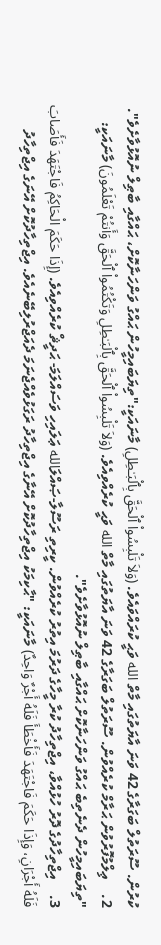ކުރުން. ސޫރަތުލް ބަގަރާގެ 42 ވަނަ އާޔަތުގައި މާތް الله ވަޙީ ކުރައްވައެވެ. (وَلاَ تَلْبِسُواْ ٱلْحَقَّ بِٱلْبَـٰطِلِ) މާނައަކީ:"ތިޔަބައިމީހުން ޙައްގު ވަންހަނާކޮށް، ޙައްގާއި ބާޠިލް ނުއޮޅުވާށެވެ".
2.    ޢިލްމުފޮރުވުން ޙަރާމް ކުރެއްވުން. ސޫރަތުލް ބަގަރާގެ 42 ވަނަ އާޔަތުގައި މާތް الله ވަޙީ ކުރެއްވިއެވެ. (وَلاَ تَلْبِسُواْ ٱلْحَقَّ بِٱلْبَـٰطِلِ وَتَكْتُمُواْ ٱلْحَقَّ وَأَنتُمْ تَعْلَمُونَ) މާނައަކީ: "ތިޔަބައިމީހުން ދެނެތިބެ ޙައްގު ވަންހަނާކޮށް ޙައްގާއި ބާޠިލް ނުއޮޅުވާށެވެ".
3.    އިޖްތިހާދުގެ ދޮރު ހުޅުއްވާ، އިޖްތިހާދު ކުރާ މީހާގެ ދަރުމަ އިތުރު ކުރެއްވުން. ކީރިތި ރަސޫލާ-ޞައްލަالله ޢަލައިހި ވަސައްލަމަ- ޙަދީޘް ކުރެއްވިއެވެ. (إِذَا حَكَمَ الْحَاكِمُ فَاجْتَهَدَ فَأَصَابَ فَلَهُ أَجْرَانِ، وَإِذَا حَكَمَ فَاجْتَهَدَ فَأَخْطَأَ فَلَهُ أَجْرٌ وَاحِدٌ) މާނައަކީ: "ޙާކިމަކު އިޖްތިހާދުކޮށް އޭނާގެ އިޖްތިހާދު ރަގަޅުވެއްޖެނަމަ ދެއަޖްރުލިބޭނެއެވެ. އިޖްތިހާދުކޮށް އޭނަގެ އިޖްތިހާދު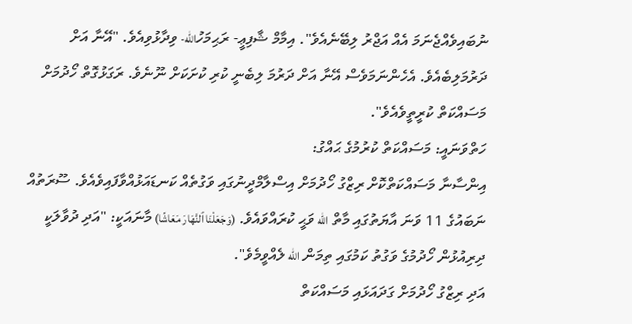ނުބައިވެއްޖެނަމަ އެއް އަޖްރު ލިބޭނެއެވެ". އިމާމް ޝާފިޢީ- ރަޙިމަހުالله- ވިދާޅުވިއެވެ. "އޭނާ އަށް ދަރުމަލިބެއެވެ. އެހެންނަމަވެސް އޭނާ އަށް ދަރުމަ ލިބެނީ ކުރި ކުށަކަށް ނޫނެވެ. ރަގަޅުގޮތް ހޯދުމަށް މަސައްކަތް ކުރީތީވެއެވެ".
ހަތްވަނައީ: މަސައްކަތް ކުރުމުގެ ޙައްގު:
އިންސާނާ މަސައްކަތްކޮށް ރިޒްގު ހޯދުމަށް އިސްލާމްދީނުގައި ވަގުތެއް ކަނޑައަޅުއްވާފައިވެއެވެ. ސޫރަތުއް ނަބައުގެ 11 ވަނަ އާޔަތުގައި މާތް الله ވަޙީ ކުރައްވައެވެ. (وَجَعَلْنَا ٱلنَّهَارَ مَعَاشًا) މާނައަކީ: "އަދި ދުވާލަކީ ދިރިއުޅުން ހޯދުމުގެ ވަގުތު ކަމުގައި ތިމަން الله ލެއްވީމެވެ".
އަދި ރިޒްގު ހޯދުމަށް ގަދައަޅައި މަސައްކަތް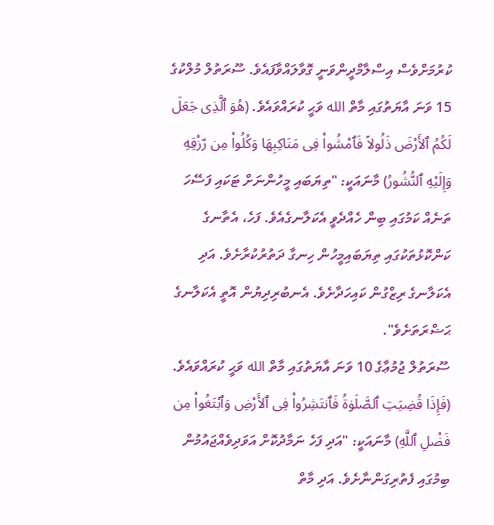ކުރުމަށްވެސް އިސްލާމްދީންވަނީ ގޮވާލައްވާފައެވެ. ސޫރަތުލް މުލްކުގެ 15 ވަނަ އާޔަތުގައި މާތް الله ވަޙީ ކުރައްވައެވެ. (هُوَ ٱلَّذِى جَعَلَ لَكُمُ ٱلأَرْضَ ذَلُولاً فَٱمْشُواْ فِى مَنَاكِبِهَا وَكُلُواْ مِن رّزْقِهِ وَإِلَيْهِ ٱلنُّشُورُ) މާނައަކީ: "ތިޔަބައި މީހުންނަށް ޓަކައި ފަސޭހަ ތަނެއް ކަމުގައި ބިން ހެއްދެވީ އެކަލާނގެއެވެ. ފަހެ، އެތާނގެ ކަންކޮޅުތަކުގައި ތިޔަބައިމީހުން ހިނގާ ދަތުރުކުރާށެވެ. އަދި އެކަލާނގެ ރިޒްގުން ކައިހަދާށެވެ. އެނބުރިދިޔުން އޮތީ އެކަލާނގެ ޙަޟްރަތަށެވެ".
ސޫރަތުލް ޖުމުޢާގެ 10 ވަނަ އާޔަތުގައި މާތް الله ވަޙީ ކުރައްވައެވެ. (فَإِذَا قُضِيَتِ ٱلصَّلَوٰةُ فَٱنتَشِرُواْ فِى ٱلأَرْضِ وَٱبْتَغُواْ مِن فَضْلِ ٱللَّهِ) މާނައަކީ: "އަދި ފަހެ ނަމާދުކޮށް އަވަދިވެއްޖައުމުން ބިމުގައި ފެތުރިގަންނާށެވެ. އަދި މާތް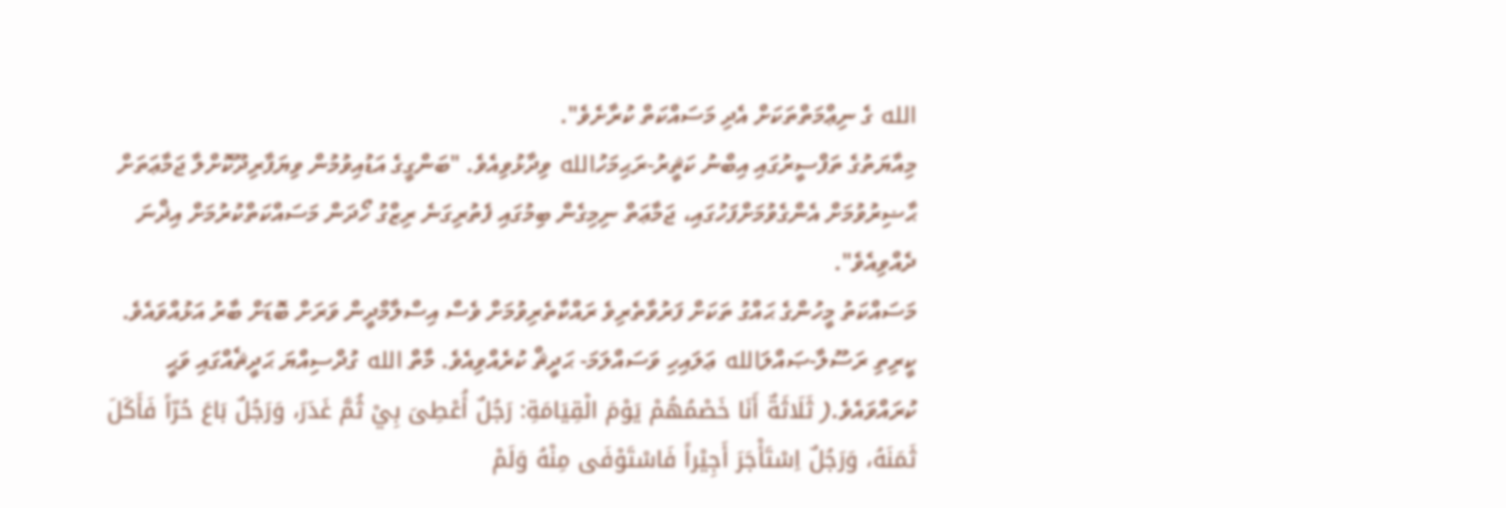الله ގެ ނިޢްމަތްތަކަށް އެދި މަސައްކަތް ކުރާށެވެ".
މިއާޔަތުގެ ތަފްސީރުގައި އިބްނު ކަޘީރު-ރަޙިމަހުالله ވިދާޅުވިއެވެ. "ބަންގީގެ އަޑުއިވުމުން ވިޔަފާރިދޫކޮށްލާ ޖަމާޢަތަށް ޙާޟިރުވުމަށް އެންގެވުމަށްފަހުގައި، ޖަމާޢަތް ނިމިގެން ބިމުގައި ފެތުރިގަނެ ރިޒްގު ހޯދަން މަސައްކަތްކުރުމަށް އިޛްނަ ދެއްވިއެވެ".
މަސައްކަތު މީހުންގެ ޙައްގު ތަކަށް ފަރުވާތެރިވެ ރައްކާތެރިވުމަށް ވެސް އިސްލާމްދީން ވަރަށް ބޮޑަށް ބާރު އަޅުއްވައެވެ. ކީރިތި ރަސޫލާ-ޞައްލަالله ޢަލައިހި ވަސައްލަމަ- ޙަދީޘް ކުރެއްވިއެވެ. މާތް الله ގުދްސިއްޔަ ޙަދީޘެއްގައި ވަޙީ ކުރައްވައެވެ.( ثَلَاثَةٌ أَنَا خَصْمُهُمْ يَوْمَ الْقِيَامَةِ: رَجُلٌ أُعْطِىَ بِيْ ثُمَّ غَدَرَ، وَرَجُلٌ بَاعَ حُرّاً فَأَكَلَ ثَمَنَهُ، وَرَجُلٌ اِسْتَأْجَرَ أَجِيْراً فَاسْتَوْفَى مِنْهُ وَلَمْ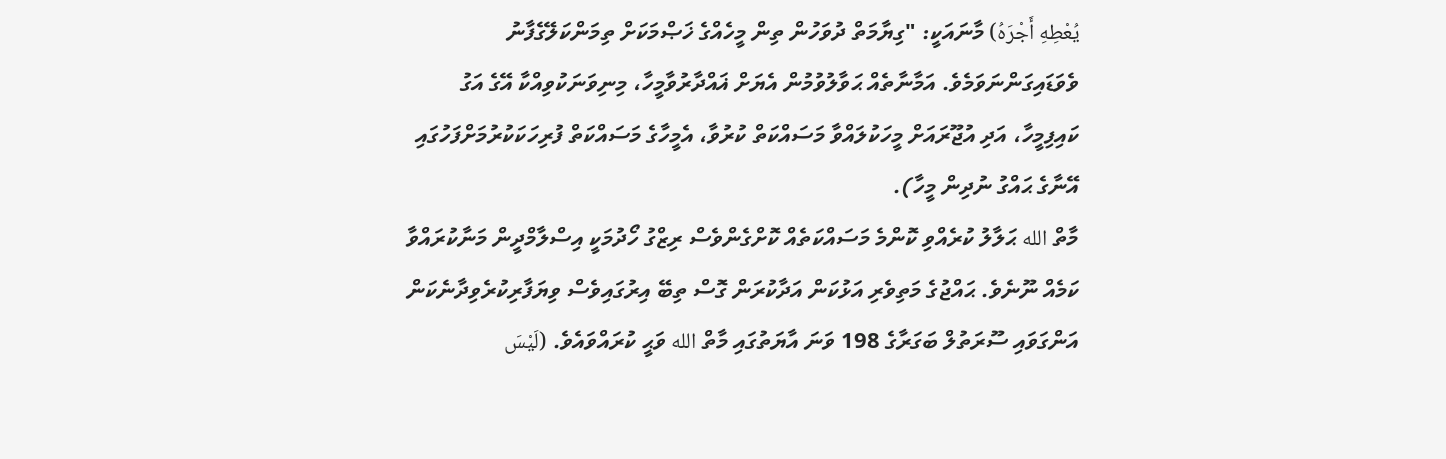يُعْطِهِ أَجْرَهُ) މާނައަކީ: "ގިޔާމަތް ދުވަހުން ތިން މީހެއްގެ ޚަޞްމަކަށް ތިމަންކަލޭގެފާނު ވެވަޑައިގަންނަވަމެވެ. އަމާނާތެއް ޙަވާލުވުމުން އެޔަށް ޣައްދާރުވާމީހާ، މިނިވަނަކުވިއްކާ އޭގެ އަގު ކައިފިމީހާ، އަދި އުޖޫރައަށް މީހަކުލައްވާ މަސައްކަތް ކުރުވާ، އެމީހާގެ މަސައްކަތް ފުރިހަކަކުރުމަށްފަހުގައި އޭނާގެ ޙައްގު ނުދިން މީހާ).
މާތް الله ޙަލާލު ކުރެއްވި ކޮންމެ މަސައްކަތެއް ކޮށްގެންވެސް ރިޒްގު ހޯދުމަކީ އިސްލާމްދީން މަނާކުރައްވާ ކަމެއް ނޫނެވެ. ޙައްޖުގެ މަތިވެރި އަޅުކަން އަދާކުރަން ގޮސް ތިބޭ އިރުގައިވެސް ވިޔަފާރިކުރެވިދާނެކަން އަންގަވައި ސޫރަތުލް ބަގަރާގެ 198 ވަނަ އާޔަތުގައި މާތް الله ވަޙީ ކުރައްވައެވެ. (لَيْسَ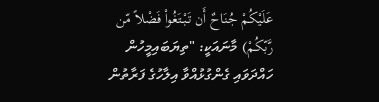عَلَيْكُمْ جُنَاحٌ أَن تَبْتَغُواْ فَضْلاً مّن رَّبّكُمْ) މާނައަކީ: "ތިޔަބައިމީހުން ހައްދަވައި ގެންގުޅުއްވާ އިލާހުގެ ފަރާތުން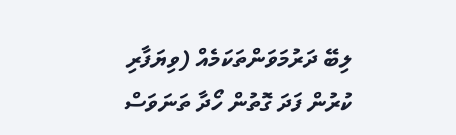ލިބޭ ދަރުމަވަންތަކަމެއް (ވިޔަފާރި ކުރުން ފަދަ ގޮތުން ހޯދާ ތަނަވަސް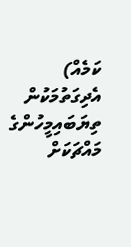ކަމެއް) އެދިގަތުމަކުން ތިޔަބައިމީހުންގެ މައްޗަކަށް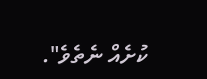ކުށެއް ނެތެވެ".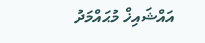އައްޝައިޚް މުޙައްމަދު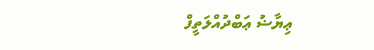ޢިޔާޟު ޢަބްދުއްލަތީފް